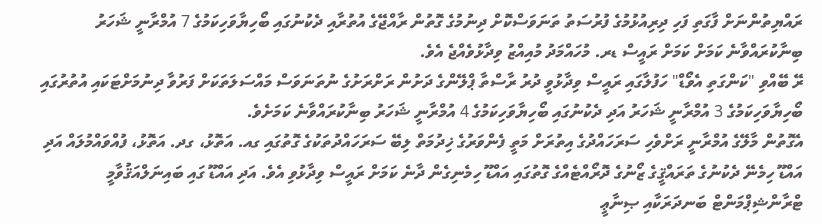ރައްޔިތުންނަށް ފާގަތި ފަހި ދިރިއުޅުމުގެ ފުރުސަތު ތަނަވަސްކޮށް ދިނުމުގެ ގޮތުން ރާއްޖޭގެ އުތުރާއި ދެކުނުގައި ބޯހިޔާވަހިކަމުގެ 7 އުމްރާނީ ޝަހަރު ބިނާކުރައްވާނެ ކަމަށް ކަމަށް ރައީސް ޑރ. މުހައްމަދު މުއިއްޒު ވިދާޅުވެއްޖެ އެވެ.
ރޭ ބޭއްވި "ކަންގަތި އެވޯޑް" ހަފުލާގައި ރައީސް ވިދާޅުވީ ދުރު ރާސްތާ ޕްލޭންގެ ދަށުން ރަށްރަށުގެ ނުތަނަވަސް މައްސަލަތަކަށް ފަރުވާ ދިނުމަށްޓަކައި އުތުރުގައި ބޯހިޔާވަހިކަމުގެ 3 އުމްރާނީ ޝަހަރު އަދި ދެކުނުގައި ބޯހިޔާވަހިކަމުގެ 4 އުމްރާނީ ޝަހަރު ބިނާކުރައްވާނެ ކަމަށެވެ.
އެގޮތުން މާލޭގެ އުމްރާނީ ރަށްވެހި ސަރަހައްދުގެ އިތުރަށް މަތީ ފެންވަރުގެ ޚިދުމަތް ލިބޭ ސަރަހައްދުތަކުގެ ގޮތުގައި ގއ. އަތޮޅު، ގދ. އަތޮޅު، ފުއްވައްމުލައް އަދި އައްޑޫ ހިމެނޭ ދެކުނުގެ ތަރައްޤީގެ ޒޯނުގެ ދޮރޯއްޓެއްގެ ގޮތުގައި އައްޑޫ ހިމެނިގެން ދާނެ ކަމަށް ރައީސް ވިދާޅުވި އެވެ. އަދި އައްޑޫ ގައި ބައިނަލްއަޤުވާމީ ޓްރާންޝިޕްމަންޓް ބަނދަރަކާއި ޞިނާޢީ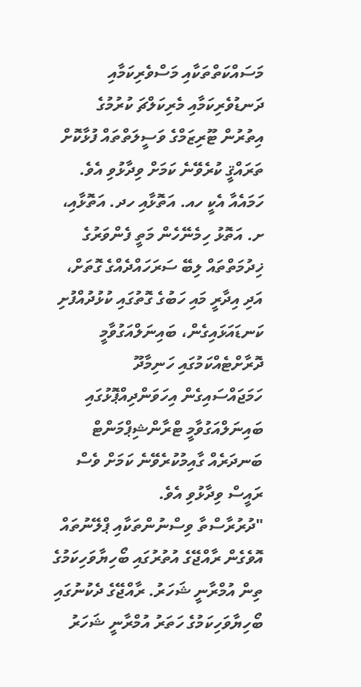މަސައްކަތްތަކާއި މަސްވެރިކަމާއި ދަނޑުވެރިކަމާއި މެރިކަލްޗަ ކުރުމުގެ އިތުރުން ޓޫރިޒަމްގެ ވަސީލަތްތައް ފުޅާކޮށް ތަރައްޤީ ކުރެވޭނެ ކަމަށް ވިދާޅުވި އެވެ.
ހަމައެއާ އެކީ ހއ. އަތޮޅާއި ހދ. އަތޮޅާއި، ށ. އަތޮޅު ހިމެނޭހެން މަތީ ފެންވަރުގެ ޚިދުމަތްތައް ލިބޭ ސަރަހައްދެއްގެ ގޮތަށް، އަދި އިދާރީ މައި ހަބުގެ ގޮތުގައި ކުޅުދުއްފުށި ކަނޑައަޅައިގެން، ބައިނަލްއަގުވާމީ ދޮރާށްޓެއްކަމުގައި ހަނިމާދޫ ހަމަޖައްސައިގެން އިހަވަންދިއްޕޮޅުގައި ބައިނަލްއަގުވާމީ ޓްރާންޝިޕްމަންޓް ބަނދަރެއް ގާއިމުކުރެވޭނެ ކަމަށް ވެސް ރައީސް ވިދާޅުވި އެވެ.
"ދުރުރާސްތާ ވިސްނުންތަކާއި ޕްލޭނުތައް އޮވެގެން ރާއްޖޭގެ އުތުރުގައި ބޯހިޔާވަހިކަމުގެ ތިން އުމްރާނީ ޝަހަރު. ރާއްޖޭގެ ދެކުނުގައި ބޯހިޔާވަހިކަމުގެ ހަތަރު އުމްރާނީ ޝަހަރު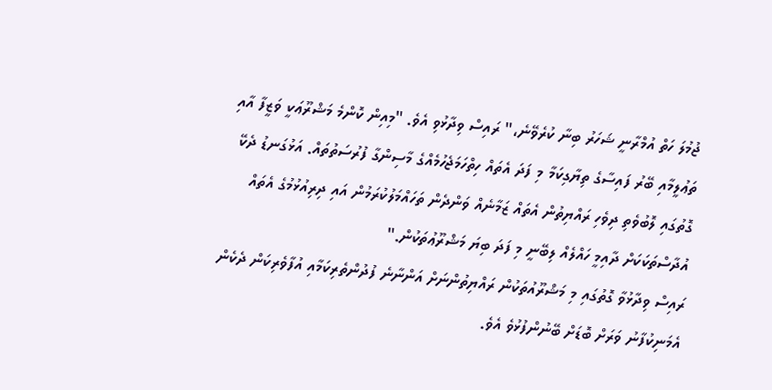ޖުމުލަ ހަތް އުމްރާނީ ޝަހަރު ބިނާ ކުރެވޭނެ،" ރައިސް ވިދާޅުވި އެވެ. "މިއިން ކޮންމެ މަޝްރޫޢަކީ ވަޒީފާ އާއި ތަޢުލީމާއި ބޭރު ފައިސާގެ ތިޔާގިކަމާ މި ފަދަ އެތައް ހިތްހަމަޖެހުމެއްގެ މާސިންގާ ފުރުސަތުތައް. އަޅުގަނޑު ދެކޭ ގޮތުގައި ލޮބުވެތި ދިވެހި ރައްޔިތުން އެތައް ޒަމާނެއް ވަންދެން ތަހައްމަލުކުރަމުން އައި ދިރިއުޅުމުގެ އެތައް އުދާސްތަކަކަށް ދާއިމީ ހައްލެއް ލިބޭނީ މި ފަދަ ބިޔަ މަޝްރޫޢުތަކުން."
ރައިސް ވިދާޅުވާ ގޮތުގައި މި މަޝްރޫއުތަކުން ރައްޔިތުންނަށް އަންނާނެ ފުދުންތެރިކަމާއި އުފާވެރިކަން ދެކެން އެމަނިކުފާނު ވަރަށް ބޮޑަށް ބޭނުންފުޅުވެ އެވެ.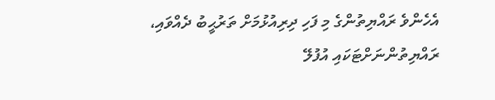އެހެންވެ ރައްޔިތުންގެ މި ފަހި ދިރިއުޅުމަށް ތަރުޙީބު ދެއްވައި، ރައްޔިތުންނަށްޓަކައި އުފުލޭ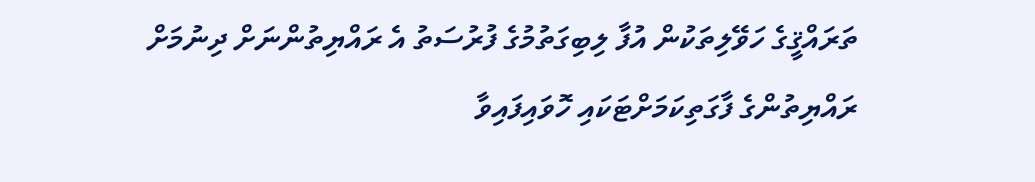ތަރައްޤީގެ ހަވޭލިތަކުން އުފާ ލިބިގަތުމުގެ ފުރުސަތު އެ ރައްޔިތުންނަށް ދިނުމަށް ރައްޔިތުންގެ ފާގަތިކަމަށްޓަކައި ހޮވައިފައިވާ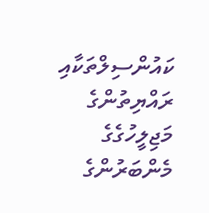ކައުންސިލްތަކާއި ރައްޔިތުންގެ މަޖިލީހުގެގެ މެންބަރުންގެ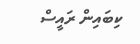ކިބައިން ރައީސް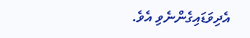އެދިވަޑައިގެންނެވި އެވެ.